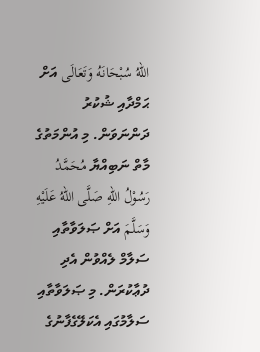اللهُ سُبْحَانَهُ وَتَعَالَى އަށް ޙަމްދާއި ޝުކުރު ދަންނަވަން. މި އުންމަތުގެ މާތް ނަބިއްޔާ مُحَمَّدُ رَسُوْلُ اللهِ صَلَّى اللهُ عَلَيْهِ وَسَلَّمَ އަށް ޞަލަވާތާއި ސަލާމް ލެއްވުން އެދި ދުޢާކުރަން. މި ޞަލަވާތާއި ސަލާމުގައި އެކަލޭގެފާނުގެ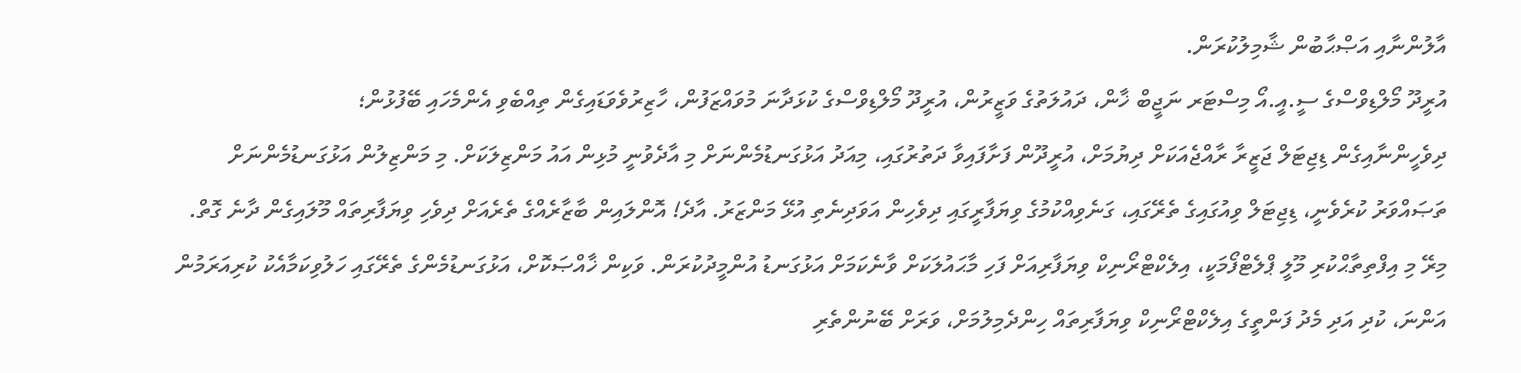އާލުންނާއި އަޞްޙާބުން ޝާމިލުކުރަން.
އުރީދޫ މޯލްޑިވްސްގެ ސީ.އީ.އޯ މިސްޓަރ ނަޖީބް ޚާން، ދައުލަތުގެ ވަޒީރުން، އުރީދޫ މޯލްޑިވްސްގެ ކުޅަދާނަ މުވައްޒަފުން، ހާޒިރުވެވަޑައިގެން ތިއްބެވި އެންމެހައި ބޭފުޅުން؛
ދިވެހީންނާއިގެން ޑިޖިޓަލް ޖަޒީރާ ރާއްޖެއަކަށް ދިޔުމަށް، އުރީދޫން ފަށާފައިވާ ދަތުރުގައި، މިއަދު އަޅުގަނޑުމެންނަށް މި އާދެވުނީ މުޅިން އައު މަންޒިލަކަށް. މި މަންޒިލުން އަޅުގަނޑުމެންނަށް ތަޞައްވަރު ކުރެވެނީ، ޑިޖިޓަލް ވިއުގައިގެ ތެރޭގައި، ގަނެވިއްކުމުގެ ވިޔަފާރީގައި ދިވެހިން އަވަދިނެތި އުޅޭ މަންޒަރު. އާދެ! އޮންލައިން ބާޒާރެއްގެ ތެރެއަށް ދިވެހި ވިޔަފާރިތައް މޫލައިގެން ދާނެ ގޮތް.
މިރޭ މި އިފްތިތާޙްކުރި މޫލީ ޕްލެޓްފޯމަކީ، އިލެކްޓްރޯނިކް ވިޔަފާރިއަށް ފަހި މާޙައުލަކަށް ވާނެކަމަށް އަޅުގަނޑު އުންމީދުކުރަން. ވަކިން ޚާއްޞަކޮށް، އަޅުގަނޑުމެންގެ ތެރޭގައި ހަލުވިކަމާއެކު ކުރިއަރަމުން އަންނަ، ކުދި އަދި މެދު ފަންތީގެ އިލެކްޓްރޯނިކް ވިޔަފާރިތައް ހިންދެމިލުމަށް، ވަރަށް ބޭނުންތެރި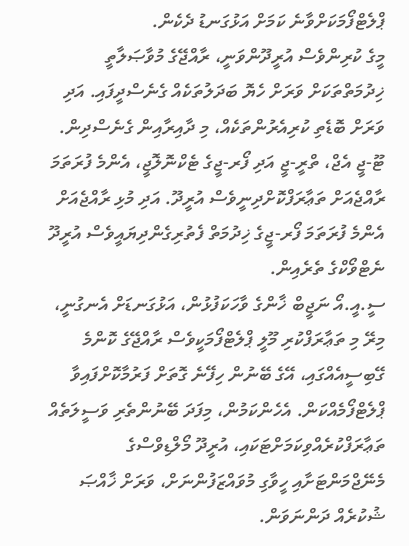ޕްލެޓްފޯމަކަށްވާނެ ކަމަށް އަޅުގަނޑު ދެކެން.
މީގެ ކުރިންވެސް އުރީދޫންވަނީ، ރާއްޖޭގެ މުވާޞަލާތީ ޚިދުމަތްތަކަށް ވަރަށް ހެޔޮ ބަދަލުތަކެއް ގެނެސްދީފައި. އަދި ވަރަށް ބޮޑެތި ކުރިއެރުންތަކެއް، މި ދާއިރާއިން ގެނެސްދިން. ޓޫ-ޖީ އެޖް، ތްރީ-ޖީ އަދި ފޯރ-ޖީގެ ޓެކްނޮލޮޖީ، އެންމެ ފުރަތަމަ ރާއްޖެއަށް ތަޢާރަފްކޮށްދިނީވެސް އުރީދޫ. އަދި މުޅި ރާއްޖެއަށް އެންމެ ފުރަތަމަ ފޯރ-ޖީގެ ޚިދުމަތް ފެތުރިގެންދިޔައީވެސް އުރީދޫ ނެޓްވޯކްގެ ތެރެއިން.
ސީ.އީ.އޯ ނަޖީބް ޚާންގެ ވާހަކަފުޅުން، އަޅުގަނޑަށް އެނގުނީ، މިރޭ މި ތަޢާރަފްކުރި މޫލީ ޕްލެޓްފޯމަކީވެސް ރާއްޖޭގެ ކޮންމެ ގޭބިސީއެއްގައި، އޭގެ ބޭނުން ހިފޭނެ ގޮތަށް ފަރުމާކޮށްފައިވާ ޕްލެޓްފޯމެއްކަން. އެހެންކަމުން، މިފަދަ ބޭނުންތެރި ވަސީލަތެއް ތަޢާރަފްކުރެއްވިކަމަށްޓަކައި، އުރީދޫ މޯލްޑިވްސްގެ މެނޭޖްމަންޓަށާއި ހީވާގި މުވައްޒަފުންނަށް، ވަރަށް ޚާއްޞަ ޝުކުރެއް ދަންނަވަން.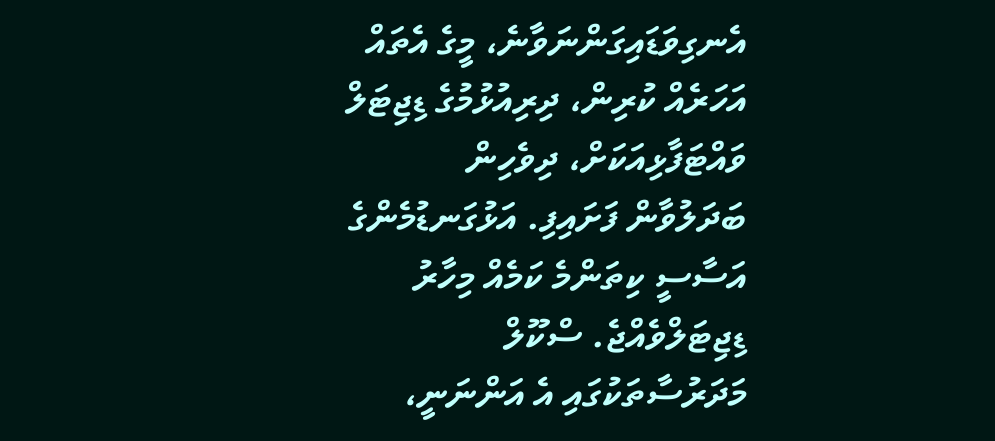އެނގިވަޑައިގަންނަވާނެ، މީގެ އެތައް އަހަރެއް ކުރިން، ދިރިއުޅުމުގެ ޑިޖިޓަލް ވައްޓަފާޅިއަކަށް، ދިވެހިން ބަދަލުވާން ފަށައިފި. އަޅުގަނޑުމެންގެ އަސާސީ ކިތަންމެ ކަމެއް މިހާރު ޑިޖިޓަލްވެއްޖެ. ސްކޫލް މަދަރުސާތަކުގައި އެ އަންނަނީ،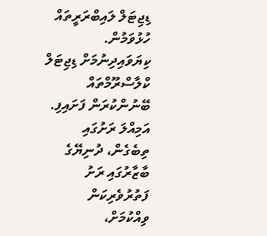ޑިޖިޓަލް ލައިބްރަރީތައް ހުޅުވަމުން. ކިޔަވައިދިނުމަށް ޑިޖިޓަލް ކްލާސްރޫމްތައް ބޭނުންކުރަން ފަށައިފި.
އަމިއްލަ ރަށުގައި ތިބެގެން، ދުނިޔޭގެ ބާޒާރުގައި ރަށު ފަތުރުވެރިކަން ވިއްކުމަށް،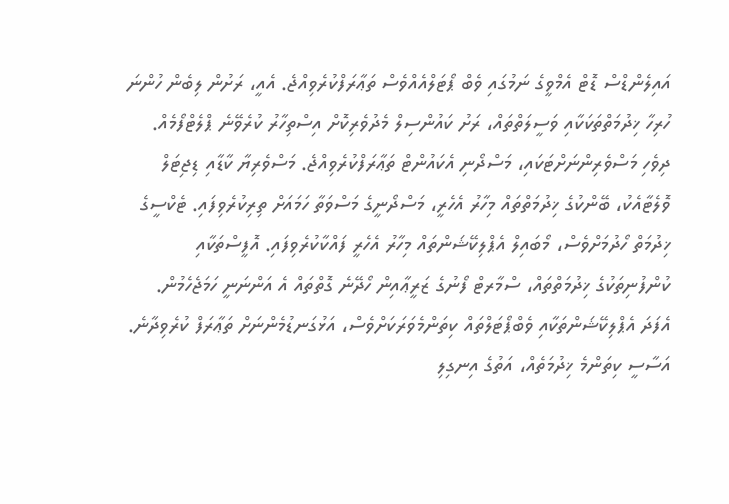އައިލެންޑްސް ޑޮޓް އެމްވީގެ ނަމުގައި ވެބް ޕޯޓަލްއެއްވެސް ތަޢާރަފްކުރެވިއްޖެ. އެއީ، ރަށުން ލިބެން ހުންނަ ހުރިހާ ޚިދުމަތްތަކަކާއި ވަސީލަތްތައް، ރަށު ކައުންސިލް މެދުވެރިކޮށް އިސްތިހާރު ކުރެވޭނެ ޕްލެޓްފޯމެއް.
ދިވެހި މަސްވެރިންނަށްޓަކައި، މަސްދޯނި އެކައުންޓް ތަޢާރަފްކުރެވިއްޖެ. މަސްވެރިޔާ ކާޑާއި ޑިޖިޓަލް ވޮލެޓާއެކު، ބޭންކުގެ ޚިދުމަތްތައް މިހާރު އެހެރީ، މަސްދޯނީގެ މަސްވަތާ ހަމައަށް ތިރިކުރެވިފައި. ޓެކްސީގެ ޚިދުމަތް ހޯދުމަށްވެސް، މޯބައިލް އެޕްލިކޭޝަންތައް މިހާރު އެހެރީ ފައްކާކުރެވިފައި. އޮފީސްތަކާއި ކުންފުނިތަކުގެ ޚިދުމަތްތައް، ސްމާރޓް ފޯނުގެ ޒަރީޢާއިން ހޯދޭނެ ގޮތްތައް އެ އަންނަނީ ހަމަޖެހެމުން.
އެފަދަ އެޕްލިކޭޝަންތަކާއި ވެބްޕޯޓަލްތައް ކިތަންމެވަރަކަށްވެސް، އަޅުގަނޑުމެންނަށް ތަޢާރަފް ކުރެވިދާނެ. އަސާސީ ކިތަންމެ ޚިދުމަތެއް، އަތުގެ އިނގިލި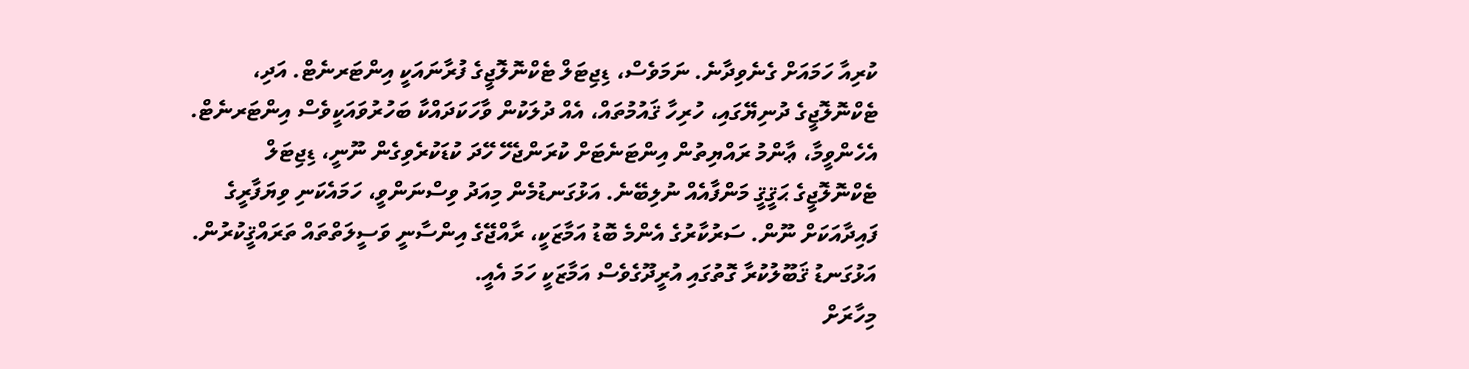ކުރިއާ ހަމައަށް ގެނެވިދާނެ. ނަމަވެސް، ޑިޖިޓަލް ޓެކްނޮލޮޖީގެ ފުރާނައަކީ އިންޓަރނެޓް. އަދި، ޓެކްނޮލޮޖީގެ ދުނިޔޭގައި، ހުރިހާ ޤައުމުތައް، އެއް ދުލަކުން ވާހަކަދައްކާ ބަހުރުވައަކީވެސް އިންޓަރނެޓް.
އެހެންވީމާ، ޢާންމު ރައްޔިތުން އިންޓަނެޓަށް ކުރަންޖެހޭ ހޭދަ ކުޑަކުރެވިގެން ނޫނީ، ޑިޖިޓަލް ޓެކްނޮލޮޖީގެ ޙަޤީޤީ މަންފާއެއް ނުލިބޭނެ. އަޅުގަނޑުމެން މިއަދު ވިސްނަންވީ، ހަމައެކަނި ވިޔަފާރީގެ ފައިދާއަކަށް ނޫން. ސަރުކާރުގެ އެންމެ ބޮޑު އަމާޒަކީ، ރާއްޖޭގެ އިންސާނީ ވަސީލަތްތައް ތަރައްޤީކުރުން. އަޅުގަނޑު ޤަބޫލުކުރާ ގޮތުގައި އުރީދޫގެވެސް އަމާޒަކީ ހަމަ އެއީ.
މިހާރަށް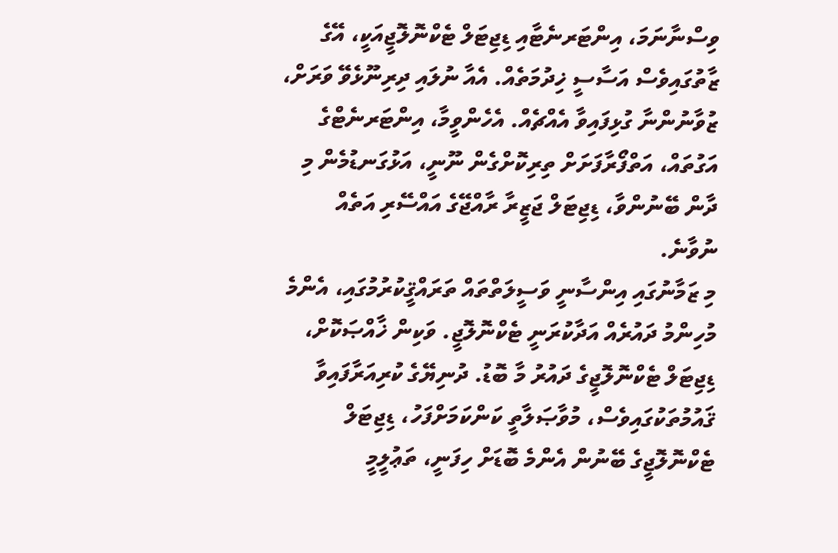ވިސްނާނަމަ، އިންޓަރނެޓާއި ޑިޖިޓަލް ޓެކްނޮލޮޖީއަކީ، އޭގެ ޒާތުގައިވެސް އަސާސީ ޚިދުމަތެއް. އެއާ ނުލައި ދިރިނޫޅެވޭ ވަރަށް، ޒުވާނުންނާ ގުޅިފައިވާ އެއްޗެއް. އެހެންވީމާ، އިންޓަރނެޓްގެ އަގުތައް، އަތްފޯރާފަށަށް ތިރިކޮށްގެން ނޫނީ، އަޅުގަނޑުމެން މި ދާން ބޭނުންވާ، ޑިޖިޓަލް ޖަޒީރާ ރާއްޖޭގެ އައްސޭރި އަތެއް ނުވާނެ.
މި ޒަމާނުގައި އިންސާނީ ވަސީލަތްތައް ތަރައްޤީކުރުމުގައި، އެންމެ މުހިންމު ދައުރެއް އަދާކުރަނީ ޓެކްނޮލޮޖީ. ވަކިން ޚާއްޞަކޮށް، ޑިޖިޓަލް ޓެކްނޮލޮޖީގެ ދައުރު މާ ބޮޑު. ދުނިޔޭގެ ކުރިއަރާފައިވާ ޤައުމުތަކުގައިވެސް، މުވާޞަލާތީ ކަންކަމަށްފަހު، ޑިޖިޓަލް ޓެކްނޮލޮޖީގެ ބޭނުން އެންމެ ބޮޑަށް ހިފަނީ، ތަޢުލީމީ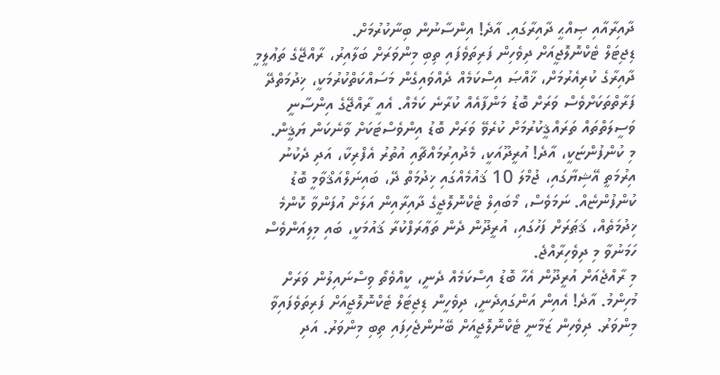ދާއިރާއާއި ޞިއްޙީ ދާއިރާގައި. އާދެ! އިންސާނުން ބިނާކުރުމަށް.
ޑިޖިޓަލް ޓެކްނޮލޮޖީއަށް ދިވެހިން ފަރިތަވެފައި ތިބި މިންވަރަށް ބަލާއިރު، ރާއްޖޭގެ ތަޢުލީމީ ދާއިރާގެ ކުރިއެރުމަށް، ޚާއްޞަ އިސްކަމެއް ދެއްވައިގެން މަސައްކަތްކުރުމަކީ، ޚިދުމަތްދޭ ފަރާތްތަކަށްވެސް ވަރަށް ބޮޑު މަންފާއެއް ކުރާނެ ކަމެއް. އެއީ ރާއްޖޭގެ އިންސާނީ ވަސީލަތްތައް ތަރައްޤީކުރުމަށް ކުރެވޭ ވަރަށް ބޮޑު އިންވެސްޓަކަށް ވާނެކަން ޔަޤީން.
މި ކުންފުންޏަކީ، އާދެ! އުރީދޫއަކީ، މެދުއިރުމައްޗާއި އުތުރު އެފްރިކާ، އަދި ދެކުނު އިރުމަތީ އޭޝިޔާގައި، ޖުމްލަ 10 ޤައުމެއްގައި ޚިދުމަތް ދޭ، ބައިނަލްއަޤްވާމީ ބޮޑު ކުންފުންޏެއް. ނަމަވެސް، މޯބައިލް ޓެކްނޮލޮޖީގެ ދާއިރާއިން އަލަށް އުފަންވާ ކޮންމެ ޚިދުމަތެއް، ޤަޠަރަށް ފަހުގައި، އުރީދޫން ދެން ތަޢާރަފްކުރާ ޤައުމަކީ، ބައި މިލިއަންވެސް ހަމަނުވާ މި ދިވެހިރާއްޖެ.
މި ރާއްޖެއަށް އުރީދޫން އެހާ ބޮޑު އިސްކަމެއް ދެނީ، ކީއްވެތޯ ވިސްނައިލުން ވަރަށް މުހިންމު. އާދެ! އެއިން އަންގައިދެނީ، ދިވެހީން ޑިޖިޓަލް ޓެކްނޮލޮޖީއަށް ފަރިތަވެފައިވާ މިންވަރު. ދިވެހިން ޒަމާނީ ޓެކްނޮލޮޖީއަށް ބޭނުންޖެހިފައި ތިބި މިންވަރު. އަދި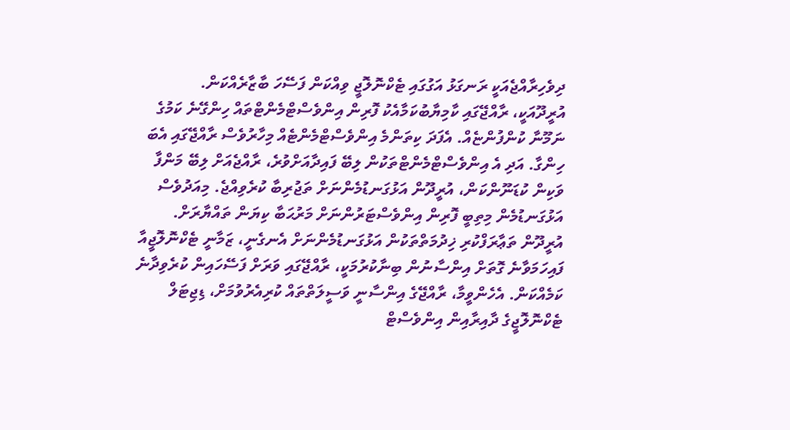ދިވެހިރާއްޖެއަކީ ރަނގަޅު އަގުގައި ޓެކްނޮލޮޖީ ވިއްކަން ފަސޭހަ ބާޒާރެއްކަން.
އުރީދޫއަކީ، ރާއްޖޭގައި ކާމިޔާބުކަމާއެކު ފޮރިން އިންވެސްޓްމެންޓްތައް ހިންގޭނެ ކަމުގެ ނަމޫނާ ކުންފުންޏެއް. އެފަދަ ކިތަންމެ އިންވެސްޓްމެންޓެއް މިހާރުވެސް ރާއްޖޭގައި އެބަ ހިންގާ. އަދި އެ އިންވެސްޓްމެންޓްތަކުން ލިބޭ ފައިދާއަށްވުރެ، ރާއްޖެއަށް ލިބޭ މަންފާ ވަކިން ކުޑަނޫންކަން، އުރީދޫން އަޅުގަނޑުމެންނަށް ތަޖުރިބާ ކުރެވިއްޖެ. މިއަދުވެސް އަޅުގަނޑުމެން މިތިބީ ފޮރިން އިންވެސްޓަރުންނަށް މަރުޙަބާ ކިޔަން ތައްޔާރަށް.
އުރީދޫން ތަޢާރަފްކުރި ޚިދުމަތްތަކުން އަޅުގަނޑުމެންނަށް އެނގެނީ، ޒަމާނީ ޓެކްނޮލޮޖީއާ ފައިހަމަވާނެ ގޮތަށް އިންސާނުން ބިނާކުރުމަކީ، ރާއްޖޭގައި ވަރަށް ފަސޭހައިން ކުރެވިދާނެ ކަމެއްކަން. އެހެންވީމާ، ރާއްޖޭގެ އިންސާނީ ވަސީލަތްތައް ކުރިއެރުވުމަށް، ޑިޖިޓަލް ޓެކްނޮލޮޖީގެ ދާއިރާއިން އިންވެސްޓް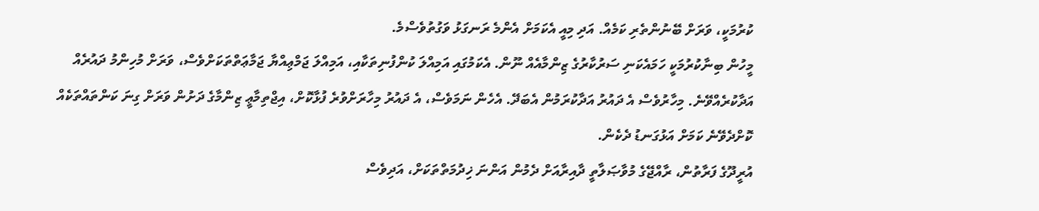ކުރުމަކީ، ވަރަށް ބޭނުންތެރި ކަމެއް. އަދި މިއީ އެކަމަށް އެންމެ ރަނގަޅު ވަގުތުވެސްމެ.
މީހުން ބިނާކުރުމަކީ ހަމައެކަނި ސަރުކާރުގެ ޒިންމާއެއް ނޫން. އެކަމުގައި އަމިއްލަ ކުންފުނިތަކާއި، އަމިއްލަ ޖަމްޢިއްޔާ ޖަމާޢަތްތަކަށްވެސް، ވަރަށް މުހިންމު ދައުރެއް އަދާކުރެއްވޭނެ. މިހާރުވެސް އެ ދައުރު އަދާކުރަމުން އެބަދޭ. އެހެން ނަމަވެސް، އެ ދައުރު މިހާރަށްވުރެ ފުޅާކޮށް، އިޖްތިމާޢީ ޒިންމާގެ ދަށުން ވަރަށް ގިނަ ކަންތައްތަކެއް ކޮށްދެވޭނެ ކަމަށް އަޅުގަނޑު ދެކެން.
އުރީދޫގެ ފަރާތުން، ރާއްޖޭގެ މުވާޞަލާތީ ދާއިރާއަށް ދެމުން އަންނަ ޚިދުމަތްތަކަށް، އަދިވެސް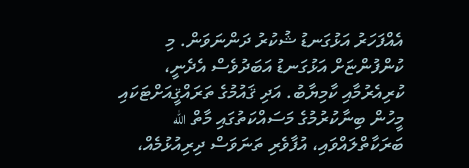އެއްފަހަރު އަޅުގަނޑު ޝުކުރު ދަންނަވަން. މި ކުންފުންޏަށް އަޅުގަނޑު އަބަދުވެސް އެދެނީ، ކުރިއެރުމާއި ކާމިޔާބު. އަދި ޤައުމުގެ ތަރައްޤީއަށްޓަކައި މީހުން ބިނާކުރުމުގެ މަސައްކަތުގައި މާތް الله ބަރަކާތްލައްވައި، އުފާވެރި ތަނަވަސް ދިރިއުޅުމެއް،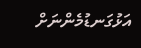އަޅުގަނޑުމެންނަށް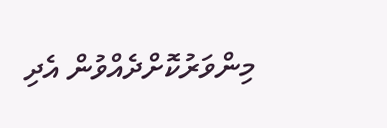މިންވަރުކޮށްދެއްވުން އެދި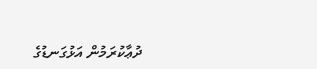ދުޢާކުރަމުން އަޅުގަނޑުގެ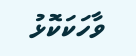ވާހަކަކޮޅު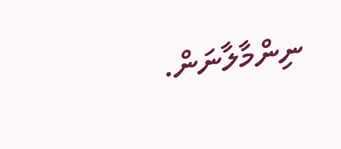ނިންމާލާނަން.